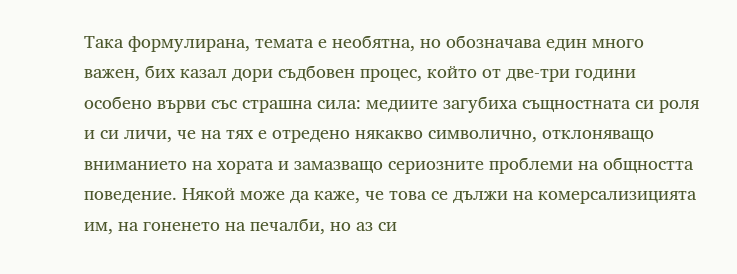Така формулирана, темата е необятна, но обозначава един много важен, бих казал дори съдбовен процес, който от две-три години особено върви със страшна сила: медиите загубиха същностната си роля и си личи, че на тях е отредено някакво символично, отклоняващо вниманието на хората и замазващо сериозните проблеми на общността поведение. Някой може да каже, че това се дължи на комерсализицията им, на гоненето на печалби, но аз си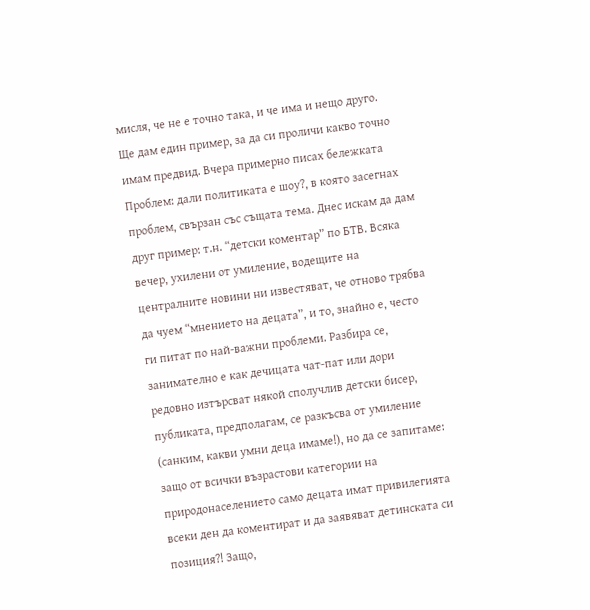мисля, че не е точно така, и че има и нещо друго.
Ще дам един пример, за да си проличи какво точно имам предвид. Вчера примерно писах бележката Проблем: дали политиката е шоу?, в която засегнах проблем, свързан със същата тема. Днес искам да дам друг пример: т.н. “детски коментар” по БТВ. Всяка вечер, ухилени от умиление, водещите на централните новини ни известяват, че отново трябва да чуем “мнението на децата”, и то, знайно е, често ги питат по най-важни проблеми. Разбира се, занимателно е как дечицата чат-пат или дори редовно изтърсват някой сполучлив детски бисер, публиката, предполагам, се разкъсва от умиление (санким, какви умни деца имаме!), но да се запитаме: защо от всички възрастови категории на природонаселението само децата имат привилегията всеки ден да коментират и да заявяват детинската си позиция?! Защо,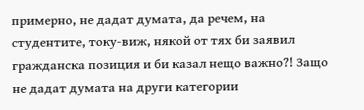примерно, не дадат думата, да речем, на студентите, току-виж, някой от тях би заявил гражданска позиция и би казал нещо важно?! Защо не дадат думата на други категории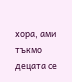хора, ами тъкмо децата се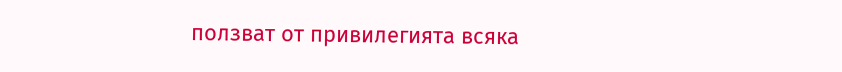ползват от привилегията всяка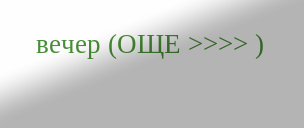вечер (ОЩЕ >>>> )